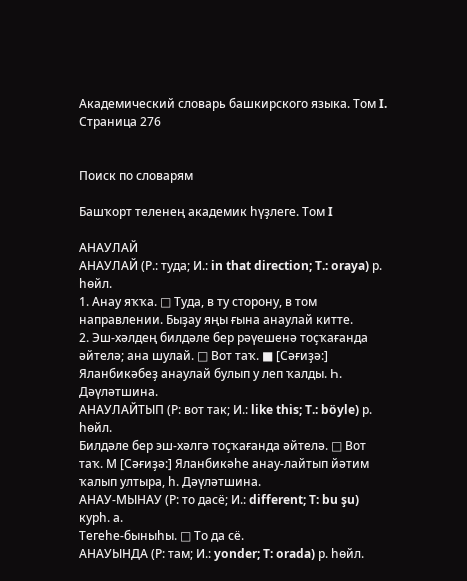Академический словарь башкирского языка. Том I. Страница 276


Поиск по словарям

Башҡорт теленең академик һүҙлеге. Том I

АНАУЛАЙ
АНАУЛАЙ (Р.: туда; И.: in that direction; T.: oraya) р. һөйл.
1. Анау яҡҡа. □ Туда, в ту сторону, в том направлении. Быҙау яңы ғына анаулай китте.
2. Эш-хәлдең билдәле бер рәүешенә тоҫҡағанда әйтелә; ана шулай. □ Вот таҡ. ■ [Сәғиҙә:] Яланбикәбеҙ анаулай булып у леп ҡалды. Һ. Дәүләтшина.
АНАУЛАЙТЫП (Р: вот так; И.: like this; T.: böyle) р. һөйл.
Билдәле бер эш-хәлгә тоҫҡағанда әйтелә. □ Вот таҡ. М [Сәғиҙә:] Яланбикәһе анау-лайтып йәтим ҡалып ултыра, һ. Дәүләтшина.
АНАУ-МЫНАУ (Р: то дасё; И.: different; T: bu şu) курһ. а.
Тегеһе-быныһы. □ То да сё.
АНАУЫНДА (Р: там; И.: yonder; T: orada) р. һөйл.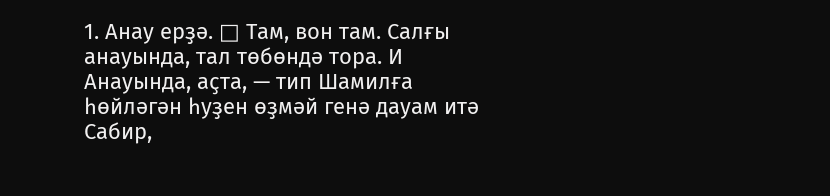1. Анау ерҙә. □ Там, вон там. Салғы анауында, тал төбөндә тора. И Анауында, аҫта, — тип Шамилға һөйләгән һуҙен өҙмәй генә дауам итә Сабир,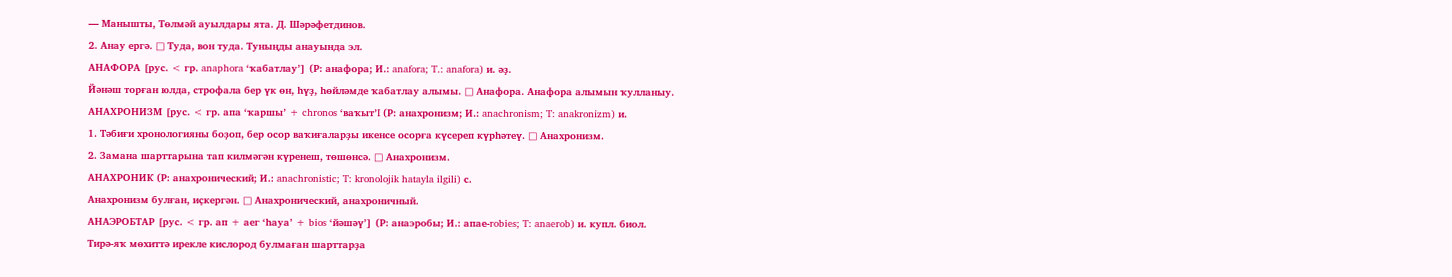— Манышты, Төлмәй ауылдары ята. Д. Шәрәфетдинов.
2. Анау ергә. □ Туда, вон туда. Туныңды анауында эл.
АНАФОРА [рус. < гр. anaphora ‘ҡабатлау’] (Р: анафора; И.: anafora; T.: anafora) и. әҙ.
Йәнәш торған юлда, строфала бер үк өн, һүҙ, һөйләмде ҡабатлау алымы. □ Анафора. Анафора алымын ҡулланыу.
АНАХРОНИЗМ [рус. < гр. апа ‘ҡаршы’ + chronos ‘ваҡыт’I (Р: анахронизм; И.: anachronism; T: anakronizm) и.
1. Тәбиғи хронологияны боҙоп, бер осор ваҡиғаларҙы икенсе осорға күсереп күрһәтеү. □ Анахронизм.
2. Замана шарттарына тап килмәгән күренеш, төшөнсә. □ Анахронизм.
АНАХРОНИК (Р: анахронический; И.: anachronistic; T: kronolojik hatayla ilgili) с.
Анахронизм булған, иҫкергән. □ Анахронический, анахроничный.
АНАЭРОБТАР [рус. < гр. ап + аег ‘һауа’ + bios ‘йәшәү’] (Р: анаэробы; И.: апае-robies; T: anaerob) и. купл. биол.
Тирә-яҡ мөхиттә ирекле кислород булмаған шарттарҙа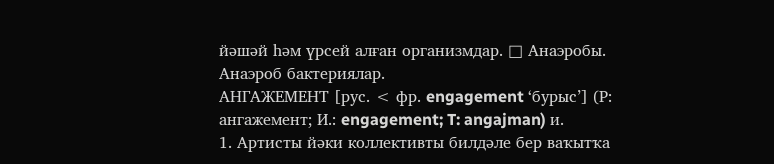йәшәй һәм үрсей алған организмдар. □ Анаэробы. Анаэроб бактериялар.
АНГАЖЕМЕНТ [рус. < фр. engagement ‘бурыс’] (Р: ангажемент; И.: engagement; T: angajman) и.
1. Артисты йәки коллективты билдәле бер ваҡытҡа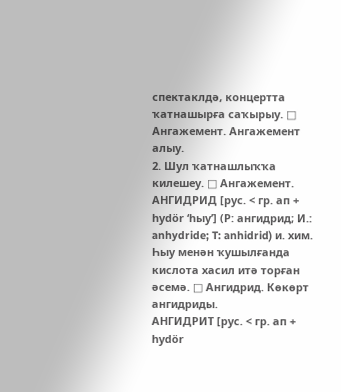спектаклдә, концертта ҡатнашырға саҡырыу. □ Ангажемент. Ангажемент алыу.
2. Шул ҡатнашлыҡҡа килешеу. □ Ангажемент.
АНГИДРИД [рус. < гр. ап + hydör ‘һыу’] (Р: ангидрид; И.: anhydride; T: anhidrid) и. хим.
Һыу менән ҡушылғанда кислота хасил итә торған әсемә. □ Ангидрид. Көкөрт ангидриды.
АНГИДРИТ [рус. < гр. ап + hydör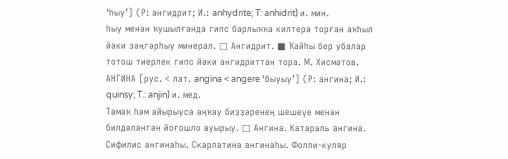‘һыу’] (Р: ангидрит; И.: anhydrite; T: anhidrit) и. мин.
һыу менән ҡушылғанда гипс барлыҡҡа килтерә торған аҡһыл йәки зәңгәрһыу минерал. □ Ангидрит. ■ Ҡайһы бер убалар тотош тиерлек гипс йәки ангидриттан тора. М. Хисмәтов.
АНГИНА [рус. < лат. angina < angere ‘быуыу’] (Р: ангина; И.: quinsy; T.: anjin) и. мед.
Тамаҡ һәм айырыуса аңҡау биҙҙәренең шешеүе менән билдәләнгән йоғошло ауырыу. □ Ангина. Катараль ангина. Сифилис ангинаһы. Скарлатина ангинаһы. Фолли-куляр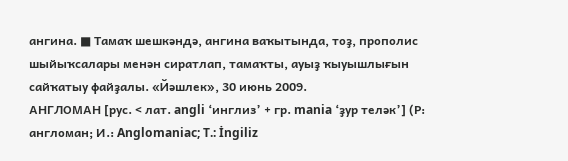ангина. ■ Тамаҡ шешкәндә, ангина ваҡытында, тоҙ, прополис шыйыҡсалары менән сиратлап, тамаҡты, ауыҙ ҡыуышлығын сайҡатыу файҙалы. «Йәшлек», 30 июнь 2009.
АНГЛОМАН [рус. < лат. angli ‘инглиз’ + гр. mania ‘ҙур теләк’] (Р: англоман; И.: Anglomaniac; T.: İngiliz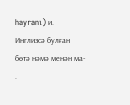hayranı) и.
Инглизсә булған бөтә нәмә менән ма- .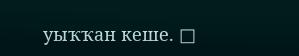уыҡҡан кеше. □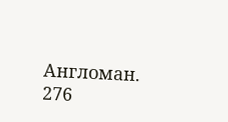Англоман.
276